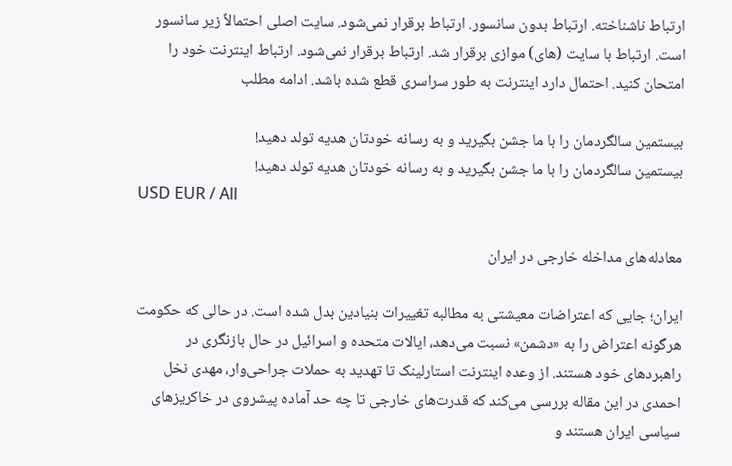ارتباط ناشناخته. ارتباط بدون سانسور. ارتباط برقرار نمی‌شود. سایت اصلی احتمالاً زیر سانسور است. ارتباط با سایت (های) موازی برقرار شد. ارتباط برقرار نمی‌شود. ارتباط اینترنت خود را امتحان کنید. احتمال دارد اینترنت به طور سراسری قطع شده باشد. ادامه مطلب

بیستمین سالگردمان را با ما جشن بگیرید و به رسانه خودتان هدیه تولد دهید!
بیستمین سالگردمان را با ما جشن بگیرید و به رسانه خودتان هدیه تولد دهید!
USD EUR / All

معادله‌های مداخله خارجی در ایران

ایران؛ جایی که اعتراضات معیشتی به مطالبه تغییرات بنیادین بدل شده است. در حالی که حکومت هرگونه اعتراض را به «دشمن» نسبت می‌دهد، ایالات متحده و اسرائیل در حال بازنگری در راهبردهای خود هستند. از وعده اینترنت استارلینک تا تهدید به حملات جراحی‌وار، مهدی نخل احمدی در این مقاله بررسی می‌کند که قدرت‌های خارجی تا چه حد آماده پیشروی در خاکریزهای سیاسی ایران هستند و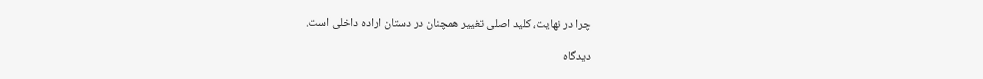چرا در نهایت، کلید اصلی تغییر همچنان در دستان اراده داخلی است.

دیدگاه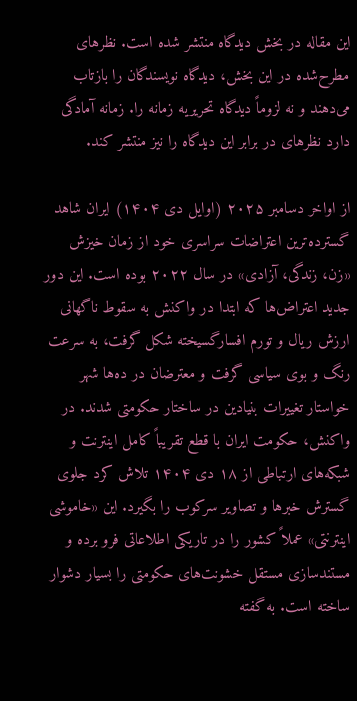این مقاله در بخش دیدگاه منتشر شده است. نظرهای مطرح‌شده در این بخش، دیدگاه نویسندگان را بازتاب می‌دهند و نه لزوماً دیدگاه تحریریه زمانه را. زمانه آمادگی دارد نظرهای در برابر این دیدگاه را نیز منتشر کند.

از اواخر دسامبر ۲۰۲۵ (اوایل دی ۱۴۰۴) ایران شاهد گسترده‌ترین اعتراضات سراسری خود از زمان خیزش «زن، زندگی، آزادی» در سال ۲۰۲۲ بوده است. این دور جدید اعتراض‌ها که ابتدا در واکنش به سقوط ناگهانی ارزش ریال و تورم افسارگسیخته شکل گرفت، به سرعت رنگ و بوی سیاسی گرفت و معترضان در ده‌ها شهر خواستار تغییرات بنیادین در ساختار حکومتی شدند. در واکنش، حکومت ایران با قطع تقریباً کامل اینترنت و شبکه‌های ارتباطی از ۱۸ دی ۱۴۰۴ تلاش کرد جلوی گسترش خبرها و تصاویر سرکوب را بگیرد. این «خاموشی اینترنتی» عملاً کشور را در تاریکی اطلاعاتی فرو برده و مستندسازی مستقل خشونت‌های حکومتی را بسیار دشوار ساخته است. به گفته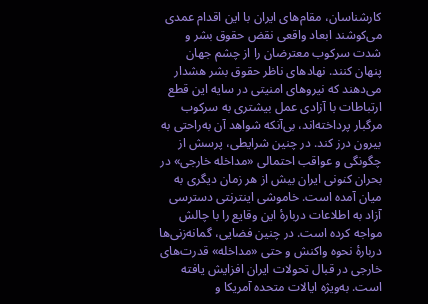کارشناسان، مقام‌های ایران با این اقدام عمدی می‌کوشند ابعاد واقعی نقض حقوق بشر و شدت سرکوب معترضان را از چشم جهان پنهان کنند. نهادهای ناظر حقوق بشر هشدار می‌دهند که نیروهای امنیتی در سایه این قطع ارتباطات با آزادی عمل بیشتری به سرکوب مرگبار پرداخته‌اند، بی‌آنکه شواهد آن به‌راحتی به بیرون درز کند. در چنین شرایطی، پرسش از چگونگی و عواقب احتمالی «مداخله خارجی» در بحران کنونی ایران بیش از هر زمان دیگری به میان آمده است. خاموشی اینترنتی دسترسی آزاد به اطلاعات دربارهٔ این وقایع را با چالش مواجه کرده است. در چنین فضایی، گمانه‌زنی‌ها دربارهٔ نحوه واکنش و حتی «مداخله» قدرت‌های خارجی در قبال تحولات ایران افزایش یافته است. به‌ویژه ایالات متحده آمریکا و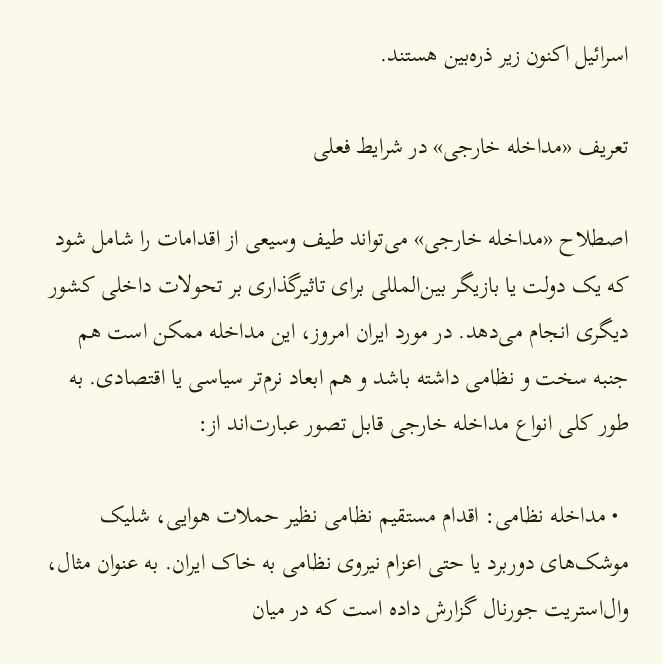اسرائیل اکنون زیر ذره‌بین هستند.

تعریف «مداخله خارجی» در شرایط فعلی

اصطلاح «مداخله خارجی» می‌تواند طیف وسیعی از اقدامات را شامل شود که یک دولت یا بازیگر بین‌المللی برای تاثیرگذاری بر تحولات داخلی کشور دیگری انجام می‌دهد. در مورد ایران امروز، این مداخله ممکن است هم جنبه سخت و نظامی داشته باشد و هم ابعاد نرم‌تر سیاسی یا اقتصادی. به طور کلی انواع مداخله خارجی قابل تصور عبارت‌اند از:

  • مداخله نظامی: اقدام مستقیم نظامی نظیر حملات هوایی، شلیک موشک‌های دوربرد یا حتی اعزام نیروی نظامی به خاک ایران. به عنوان مثال، وال‌استریت جورنال گزارش داده است که در میان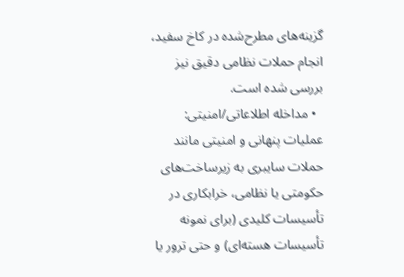گزینه‌های مطرح‌شده در کاخ سفید، انجام حملات نظامی دقیق نیز بررسی شده است.
  • مداخله اطلاعاتی/امنیتی: عملیات پنهانی و امنیتی مانند حملات سایبری به زیرساخت‌های حکومتی یا نظامی، خرابکاری در تأسیسات کلیدی (برای نمونه تأسیسات هسته‌ای) و حتی ترور یا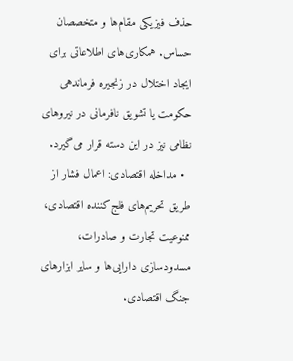حذف فیزیکی مقام‌ها و متخصصان حساس. همکاری‌های اطلاعاتی برای ایجاد اختلال در زنجیره فرماندهی حکومت یا تشویق نافرمانی در نیروهای نظامی نیز در این دسته قرار می‌گیرد.
  • مداخله اقتصادی: اعمال فشار از طریق تحریم‌های فلج‌کننده اقتصادی، ممنوعیت تجارت و صادرات، مسدودسازی دارایی‌ها و سایر ابزارهای جنگ اقتصادی.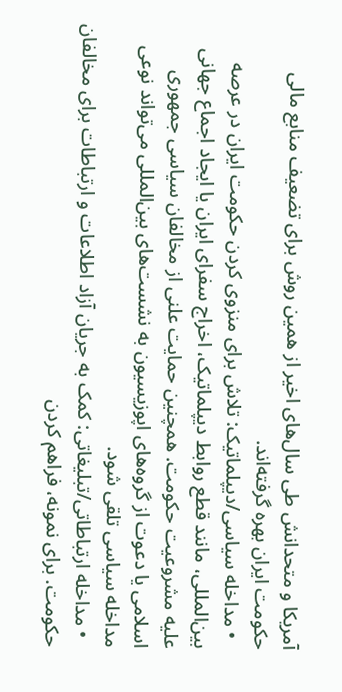آمریکا و متحدانش طی سال‌های اخیر از همین روش برای تضعیف منابع مالی حکومت ایران بهره گرفته‌اند.
  • مداخله سیاسی/دیپلماتیک: تلاش برای منزوی کردن حکومت ایران در عرصه بین‌المللی، مانند قطع روابط دیپلماتیک، اخراج سفرای ایران یا ایجاد اجماع جهانی علیه مشروعیت حکومت. همچنین حمایت علنی از مخالفان سیاسی جمهوری اسلامی یا دعوت از گروه‌های اپوزیسیون به نشست‌های بین‌المللی می‌تواند نوعی مداخله سیاسی تلقی شود.
  • مداخله ارتباطاتی/تبلیغاتی: کمک به جریان آزاد اطلاعات و ارتباطات برای مخالفان حکومت. برای نمونه، فراهم کردن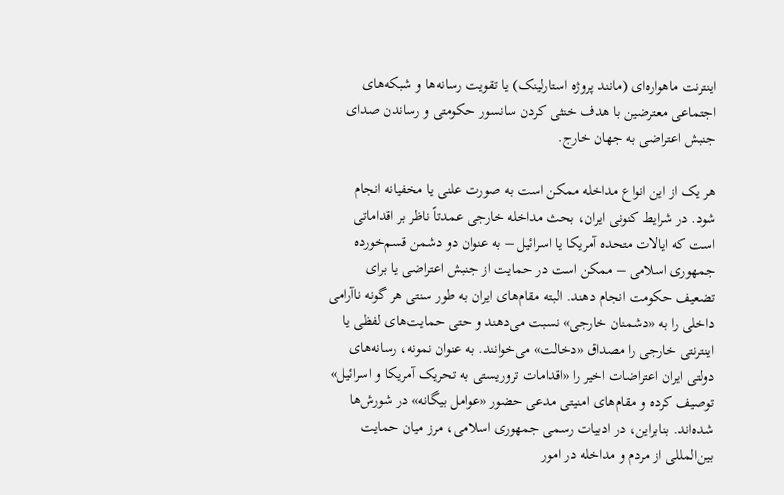اینترنت ماهواره‌ای (مانند پروژه استارلینک) یا تقویت رسانه‌ها و شبکه‌های اجتماعی معترضین با هدف خنثی کردن سانسور حکومتی و رساندن صدای جنبش اعتراضی به جهان خارج.

هر یک از این انواع مداخله ممکن است به صورت علنی یا مخفیانه انجام شود. در شرایط کنونی ایران، بحث مداخله خارجی عمدتاً ناظر بر اقداماتی است که ایالات متحده آمریکا یا اسرائیل – به عنوان دو دشمن قسم‌خورده جمهوری اسلامی – ممکن است در حمایت از جنبش اعتراضی یا برای تضعیف حکومت انجام دهند. البته مقام‌های ایران به طور سنتی هر گونه ناآرامی داخلی را به «دشمنان خارجی» نسبت می‌دهند و حتی حمایت‌های لفظی یا اینترنتی خارجی را مصداق «دخالت» می‌خوانند. به عنوان نمونه، رسانه‌های دولتی ایران اعتراضات اخیر را «اقدامات تروریستی به تحریک آمریکا و اسرائیل» توصیف کرده و مقام‌های امنیتی مدعی حضور «عوامل بیگانه» در شورش‌ها شده‌اند. بنابراین، در ادبیات رسمی جمهوری اسلامی، مرز میان حمایت بین‌المللی از مردم و مداخله در امور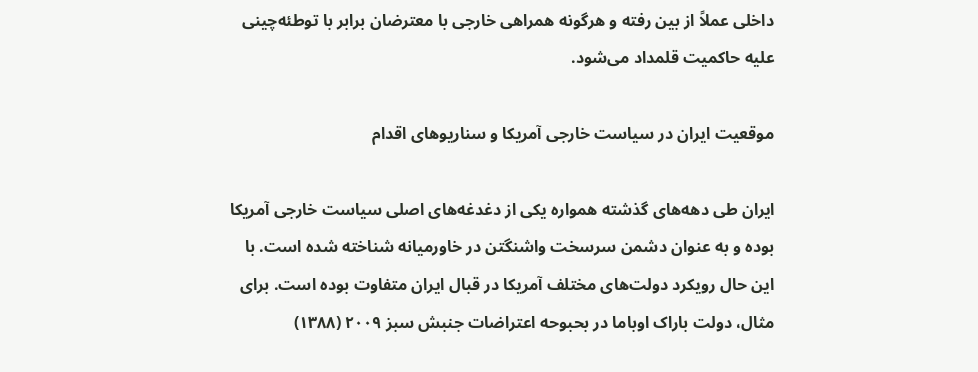داخلی عملاً از بین رفته و هرگونه همراهی خارجی با معترضان برابر با توطئه‌چینی علیه حاکمیت قلمداد می‌شود.

موقعیت ایران در سیاست خارجی آمریکا و سناریوهای اقدام

ایران طی دهه‌های گذشته همواره یکی از دغدغه‌های اصلی سیاست خارجی آمریکا بوده و به عنوان دشمن سرسخت واشنگتن در خاورمیانه شناخته شده است. با این حال رویکرد دولت‌های مختلف آمریکا در قبال ایران متفاوت بوده است. برای مثال، دولت باراک اوباما در بحبوحه اعتراضات جنبش سبز ۲۰۰۹ (۱۳۸۸)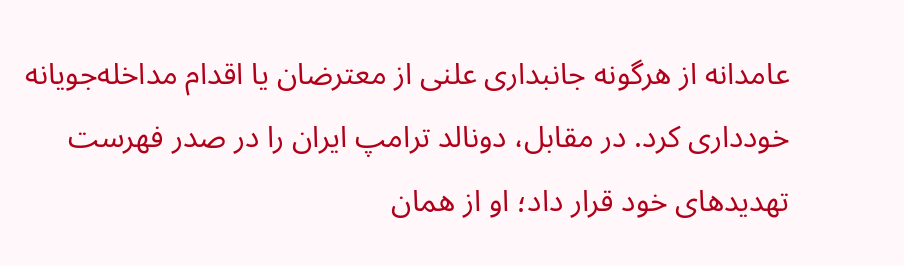عامدانه از هرگونه جانبداری علنی از معترضان یا اقدام مداخله‌جویانه خودداری کرد. در مقابل، دونالد ترامپ ایران را در صدر فهرست تهدیدهای خود قرار داد؛ او از همان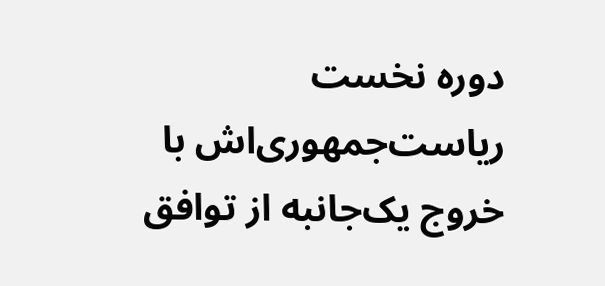دوره نخست ریاست‌جمهوری‌اش با خروج یک‌جانبه از توافق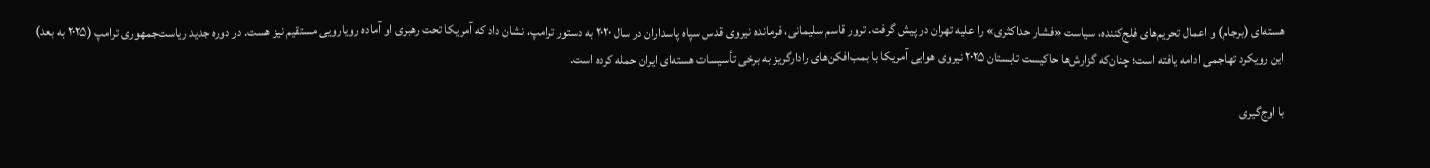هسته‌ای (برجام) و اعمال تحریم‌های فلج‌کننده، سیاست «فشار حداکثری» را علیه تهران در پیش گرفت. ترور قاسم سلیمانی، فرمانده نیروی قدس سپاه پاسداران در سال ۲۰۲۰ به دستور ترامپ، نشان داد که آمریکا تحت رهبری او آماده رویارویی مستقیم نیز هست. در دوره جدید ریاست‌جمهوری ترامپ (۲۰۲۵ به بعد) این رویکرد تهاجمی ادامه یافته است؛ چنان‌که گزارش‌ها حاکیست تابستان ۲۰۲۵ نیروی هوایی آمریکا با بمب‌افکن‌های رادارگریز به برخی تأسیسات هسته‌ای ایران حمله کرده است.

با اوج‌گیری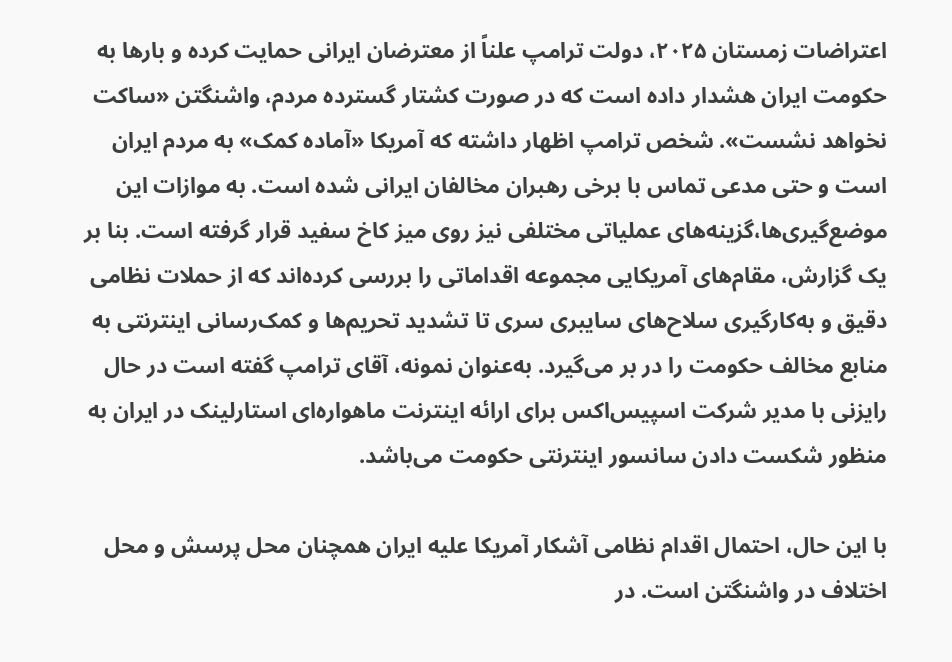اعتراضات زمستان ۲۰۲۵، دولت ترامپ علناً از معترضان ایرانی حمایت کرده و بارها به حکومت ایران هشدار داده است که در صورت کشتار گسترده مردم، واشنگتن «ساکت نخواهد نشست». شخص ترامپ اظهار داشته که آمریکا «آماده کمک» به مردم ایران است و حتی مدعی تماس با برخی رهبران مخالفان ایرانی شده است. به موازات این موضع‌گیری‌ها،گزینه‌های عملیاتی مختلفی نیز روی میز کاخ سفید قرار گرفته است. بنا بر یک گزارش، مقام‌های آمریکایی مجموعه اقداماتی را بررسی کرده‌اند که از حملات نظامی دقیق و به‌کارگیری سلاح‌های سایبری سری تا تشدید تحریم‌ها و کمک‌رسانی اینترنتی به منابع مخالف حکومت را در بر می‌گیرد. به‌عنوان نمونه، آقای ترامپ گفته است در حال رایزنی با مدیر شرکت اسپیس‌اکس برای ارائه اینترنت ماهواره‌ای استارلینک در ایران به منظور شکست دادن سانسور اینترنتی حکومت می‌باشد.

با این حال، احتمال اقدام نظامی آشکار آمریکا علیه ایران همچنان محل پرسش و محل اختلاف در واشنگتن است. در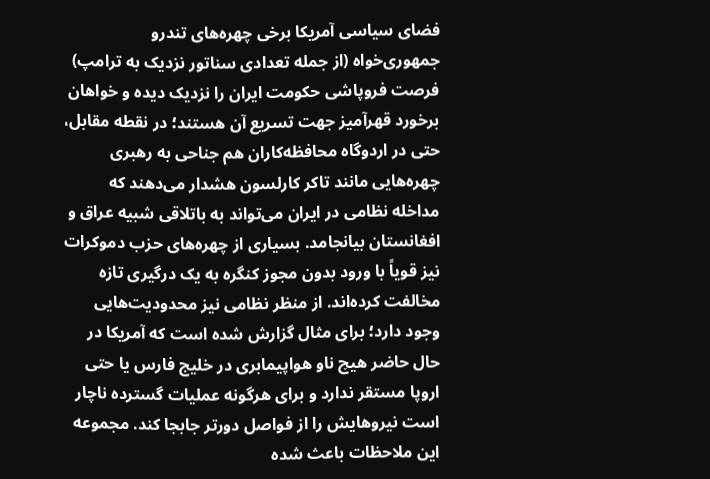فضای سیاسی آمریکا برخی چهره‌های تندرو جمهوری‌خواه (از جمله تعدادی سناتور نزدیک به ترامپ) فرصت فروپاشی حکومت ایران را نزدیک دیده و خواهان برخورد قهر‌آمیز جهت تسریع آن هستند؛ در نقطه مقابل، حتی در اردوگاه محافظه‌کاران هم جناحی به رهبری چهره‌هایی مانند تاکر کارلسون هشدار می‌دهند که مداخله نظامی در ایران می‌تواند به باتلاقی شبیه عراق و افغانستان بیانجامد. بسیاری از چهره‌های حزب دموکرات نیز قویاً با ورود بدون مجوز کنگره به یک درگیری تازه مخالفت کرده‌اند. از منظر نظامی نیز محدودیت‌هایی وجود دارد؛ برای مثال گزارش شده است که آمریکا در حال حاضر هیچ ناو هواپیمابری در خلیج فارس یا حتی اروپا مستقر ندارد و برای هرگونه عملیات گسترده ناچار است نیروهایش را از فواصل دورتر جابجا کند. مجموعه این ملاحظات باعث شده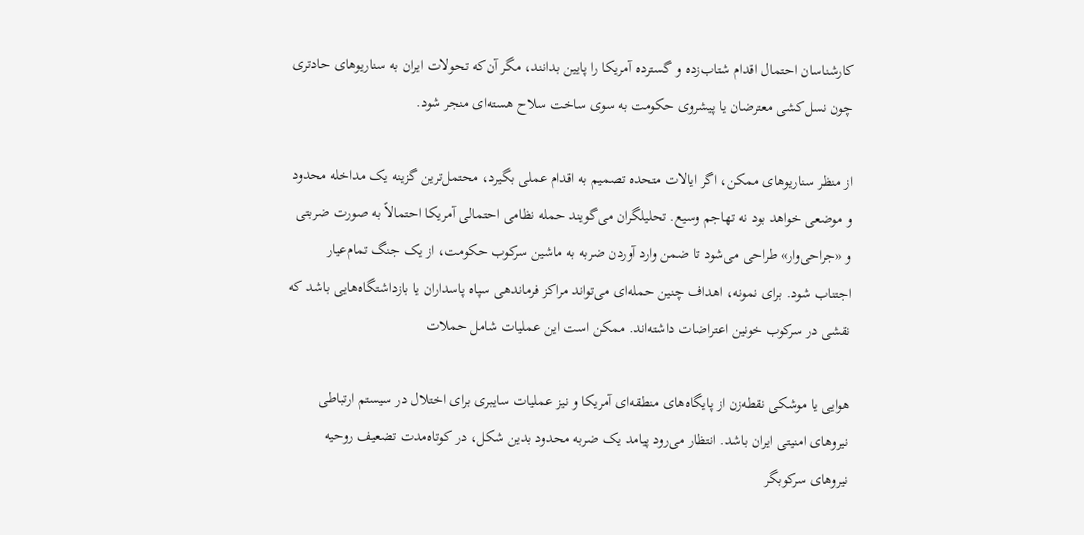کارشناسان احتمال اقدام شتاب‌زده و گسترده آمریکا را پایین بدانند، مگر آن‌که تحولات ایران به سناریوهای حادتری چون نسل‌کشی معترضان یا پیشروی حکومت به سوی ساخت سلاح هسته‌ای منجر شود.

از منظر سناریوهای ممکن، اگر ایالات متحده تصمیم به اقدام عملی بگیرد، محتمل‌ترین گزینه یک مداخله محدود و موضعی خواهد بود نه تهاجم وسیع. تحلیلگران می‌گویند حمله نظامی احتمالی آمریکا احتمالاً به صورت ضربتی و «جراحی‌وار» طراحی می‌شود تا ضمن وارد آوردن ضربه به ماشین سرکوب حکومت، از یک جنگ تمام‌عیار اجتناب شود. برای نمونه، اهداف چنین حمله‌ای می‌تواند مراکز فرماندهی سپاه پاسداران یا بازداشتگاه‌هایی باشد که نقشی در سرکوب خونین اعتراضات داشته‌اند. ممکن است این عملیات شامل حملات

هوایی یا موشکی نقطه‌زن از پایگاه‌های منطقه‌ای آمریکا و نیز عملیات سایبری برای اختلال در سیستم ارتباطی نیروهای امنیتی ایران باشد. انتظار می‌رود پیامد یک ضربه محدود بدین شکل، در کوتاه‌مدت تضعیف روحیه نیروهای سرکوبگر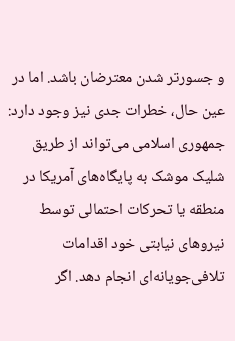و جسورتر شدن معترضان باشد. اما در عین حال، خطرات جدی نیز وجود دارد: جمهوری اسلامی می‌تواند از طریق شلیک موشک به پایگاه‌های آمریکا در منطقه یا تحرکات احتمالی توسط نیروهای نیابتی خود اقدامات تلافی‌جویانه‌ای انجام دهد. اگر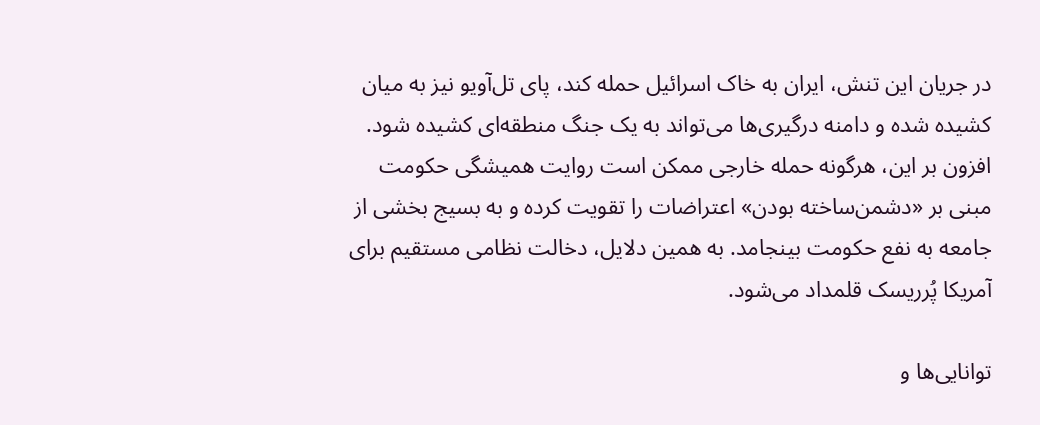در جریان این تنش، ایران به خاک اسرائیل حمله کند، پای تل‌آویو نیز به میان کشیده شده و دامنه درگیری‌ها می‌تواند به یک جنگ منطقه‌ای کشیده شود. افزون بر این، هرگونه حمله خارجی ممکن است روایت همیشگی حکومت مبنی بر «دشمن‌ساخته بودن» اعتراضات را تقویت کرده و به بسیج بخشی از جامعه به نفع حکومت بینجامد. به همین دلایل، دخالت نظامی مستقیم برای آمریکا پُرریسک قلمداد می‌شود.

توانایی‌ها و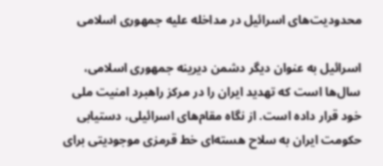محدودیت‌های اسرائیل در مداخله علیه جمهوری اسلامی

اسرائیل به عنوان دیگر دشمن دیرینه جمهوری اسلامی، سال‌ها است که تهدید ایران را در مرکز راهبرد امنیت ملی خود قرار داده است. از نگاه مقام‌های اسرائیلی، دستیابی حکومت ایران به سلاح هسته‌ای خط قرمزی موجودیتی برای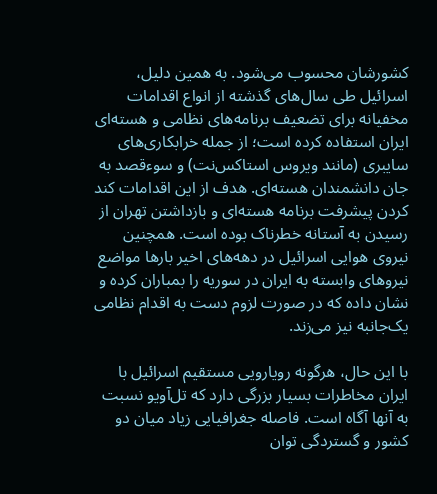کشورشان محسوب می‌شود. به همین دلیل، اسرائیل طی سال‌های گذشته از انواع اقدامات مخفیانه برای تضعیف برنامه‌های نظامی و هسته‌ای ایران استفاده کرده است؛ از جمله خرابکاری‌های سایبری (مانند ویروس استاکس‌نت) و سوءقصد به جان دانشمندان هسته‌ای. هدف از این اقدامات کند کردن پیشرفت برنامه هسته‌ای و بازداشتن تهران از رسیدن به آستانه خطرناک بوده است. همچنین نیروی هوایی اسرائیل در دهه‌های اخیر بارها مواضع نیروهای وابسته به ایران در سوریه را بمباران کرده و نشان داده که در صورت لزوم دست به اقدام نظامی یک‌جانبه نیز می‌زند.

با این حال، هرگونه رویارویی مستقیم اسرائیل با ایران مخاطرات بسیار بزرگی دارد که تل‌آویو نسبت به آنها آگاه است. فاصله جغرافیایی زیاد میان دو کشور و گستردگی توان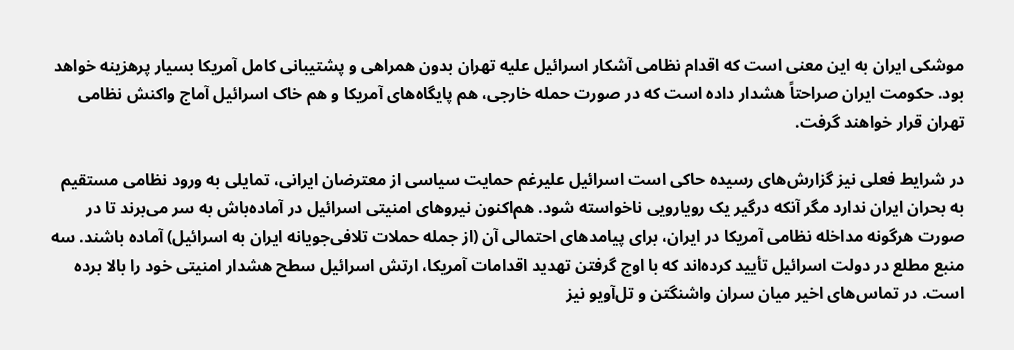موشکی ایران به این معنی است که اقدام نظامی آشکار اسرائیل علیه تهران بدون همراهی و پشتیبانی کامل آمریکا بسیار پرهزینه خواهد بود. حکومت ایران صراحتاً هشدار داده است که در صورت حمله خارجی، هم پایگاه‌های آمریکا و هم خاک اسرائیل آماج واکنش نظامی تهران قرار خواهند گرفت.

در شرایط فعلی نیز گزارش‌های رسیده حاکی است اسرائیل علیرغم حمایت سیاسی از معترضان ایرانی، تمایلی به ورود نظامی مستقیم به بحران ایران ندارد مگر آنکه درگیر یک رویارویی ناخواسته شود. هم‌اکنون نیروهای امنیتی اسرائیل در آماده‌باش به سر می‌برند تا در صورت هرگونه مداخله نظامی آمریکا در ایران، برای پیامدهای احتمالی آن (از جمله حملات تلافی‌جویانه ایران به اسرائیل) آماده باشند. سه منبع مطلع در دولت اسرائیل تأیید کرده‌اند که با اوج گرفتن تهدید اقدامات آمریکا، ارتش اسرائیل سطح هشدار امنیتی خود را بالا برده است. در تماس‌های اخیر میان سران واشنگتن و تل‌آویو نیز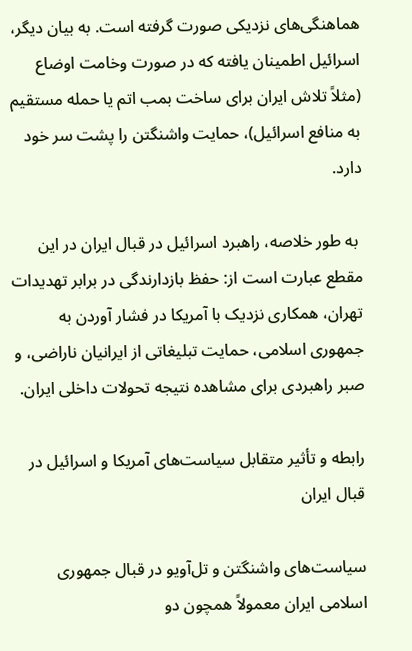هماهنگی‌های نزدیکی صورت گرفته است. به بیان دیگر، اسرائیل اطمینان یافته که در صورت وخامت اوضاع (مثلاً تلاش ایران برای ساخت بمب اتم یا حمله مستقیم به منافع اسرائیل)، حمایت واشنگتن را پشت سر خود دارد.

 به طور خلاصه، راهبرد اسرائیل در قبال ایران در این مقطع عبارت است از: حفظ بازدارندگی در برابر تهدیدات تهران، همکاری نزدیک با آمریکا در فشار آوردن به جمهوری اسلامی، حمایت تبلیغاتی از ایرانیان ناراضی، و صبر راهبردی برای مشاهده نتیجه تحولات داخلی ایران.

رابطه و تأثیر متقابل سیاست‌های آمریکا و اسرائیل در قبال ایران

سیاست‌های واشنگتن و تل‌آویو در قبال جمهوری اسلامی ایران معمولاً همچون دو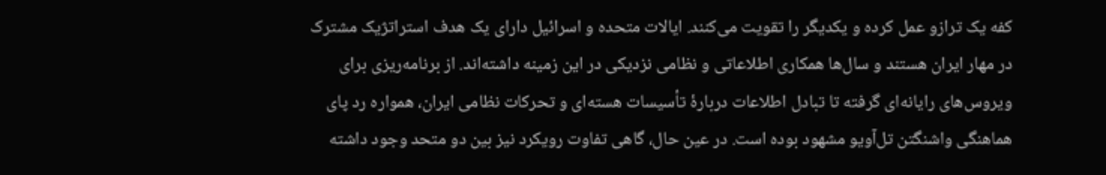کفه یک ترازو عمل کرده و یکدیگر را تقویت می‌کنند. ایالات متحده و اسرائیل دارای یک هدف استراتژیک مشترک در مهار ایران هستند و سال‌ها همکاری اطلاعاتی و نظامی نزدیکی در این زمینه داشته‌اند. از برنامه‌ریزی برای ویروس‌های رایانه‌ای گرفته تا تبادل اطلاعات دربارهٔ تأسیسات هسته‌ای و تحرکات نظامی ایران، همواره رد پای هماهنگی واشنگتن تل‌آویو مشهود بوده است. در عین حال، گاهی تفاوت رویکرد نیز بین دو متحد وجود داشته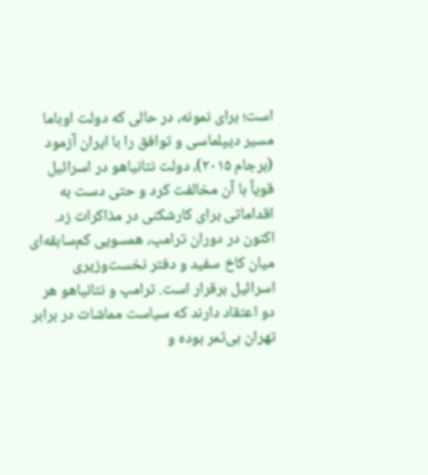است؛ برای نمونه، در حالی که دولت اوباما مسیر دیپلماسی و توافق را با ایران آزمود (برجام ۲۰۱۵)، دولت نتانیاهو در اسرائیل قویاً با آن مخالفت کرد و حتی دست به اقداماتی برای کارشکنی در مذاکرات زد. اکنون در دوران ترامپ، همسویی کم‌سابقه‌ای میان کاخ سفید و دفتر نخست‌وزیری اسرائیل برقرار است. ترامپ و نتانیاهو هر دو اعتقاد دارند که سیاست مماشات در برابر تهران بی‌ثمر بوده و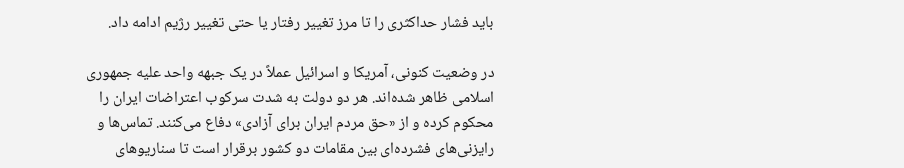باید فشار حداکثری را تا مرز تغییر رفتار یا حتی تغییر رژیم ادامه داد.

در وضعیت کنونی، آمریکا و اسرائیل عملاً در یک جبهه واحد علیه جمهوری اسلامی ظاهر شده‌اند. هر دو دولت به شدت سرکوب اعتراضات ایران را محکوم کرده و از «حق مردم ایران برای آزادی» دفاع می‌کنند. تماس‌ها و رایزنی‌های فشرده‌ای بین مقامات دو کشور برقرار است تا سناریوهای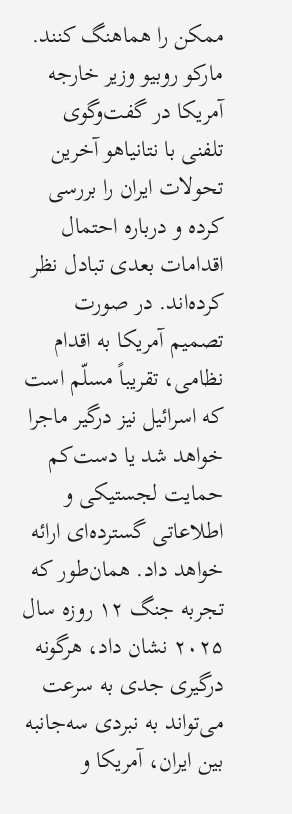ممکن را هماهنگ کنند. مارکو روبیو وزیر خارجه آمریکا در گفت‌وگوی تلفنی با نتانیاهو آخرین تحولات ایران را بررسی کرده و درباره احتمال اقدامات بعدی تبادل نظر کرده‌اند. در صورت تصمیم آمریکا به اقدام نظامی، تقریباً مسلّم است که اسرائیل نیز درگیر ماجرا خواهد شد یا دست‌کم حمایت لجستیکی و اطلاعاتی گسترده‌ای ارائه خواهد داد. همان‌طور که تجربه جنگ ۱۲ روزه سال ۲۰۲۵ نشان داد، هرگونه درگیری جدی به سرعت می‌تواند به نبردی سه‌جانبه بین ایران، آمریکا و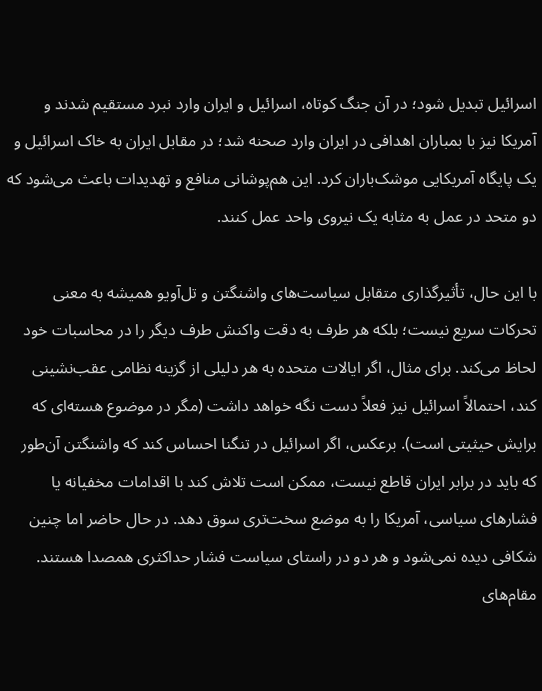اسرائیل تبدیل شود؛ در آن جنگ کوتاه، اسرائیل و ایران وارد نبرد مستقیم شدند و آمریکا نیز با بمباران اهدافی در ایران وارد صحنه شد؛ در مقابل ایران به خاک اسرائیل و یک پایگاه آمریکایی موشک‌باران کرد. این هم‌پوشانی منافع و تهدیدات باعث می‌شود که دو متحد در عمل به مثابه یک نیروی واحد عمل کنند.

با این حال، تأثیرگذاری متقابل سیاست‌های واشنگتن و تل‌آویو همیشه به معنی تحرکات سریع نیست؛ بلکه هر طرف به دقت واکنش طرف دیگر را در محاسبات خود لحاظ می‌کند. برای مثال، اگر ایالات متحده به هر دلیلی از گزینه نظامی عقب‌نشینی کند، احتمالاً اسرائیل نیز فعلاً دست نگه خواهد داشت (مگر در موضوع هسته‌ای که برایش حیثیتی است). برعکس، اگر اسرائیل در تنگنا احساس کند که واشنگتن آن‌طور که باید در برابر ایران قاطع نیست، ممکن است تلاش کند با اقدامات مخفیانه یا فشارهای سیاسی، آمریکا را به موضع سخت‌تری سوق دهد. در حال حاضر اما چنین شکافی دیده نمی‌شود و هر دو در راستای سیاست فشار حداکثری همصدا هستند. مقام‌های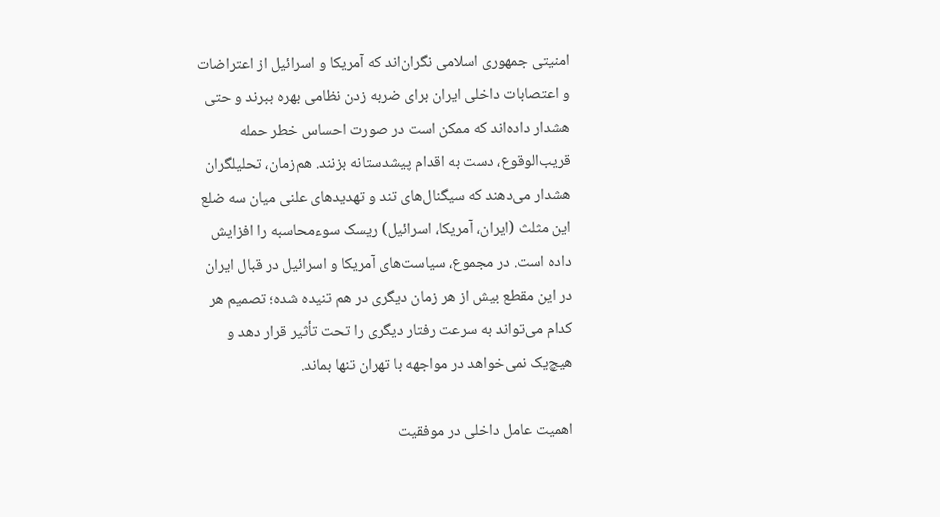امنیتی جمهوری اسلامی نگران‌اند که آمریکا و اسرائیل از اعتراضات و اعتصابات داخلی ایران برای ضربه زدن نظامی بهره ببرند و حتی هشدار داده‌اند که ممکن است در صورت احساس خطر حمله قریب‌الوقوع، دست به اقدام پیشدستانه بزنند. هم‌زمان، تحلیلگران هشدار می‌دهند که سیگنال‌های تند و تهدیدهای علنی میان سه ضلع این مثلث (ایران، آمریکا، اسرائیل) ریسک سوءمحاسبه را افزایش داده است. در مجموع، سیاست‌های آمریکا و اسرائیل در قبال ایران در این مقطع بیش از هر زمان دیگری در هم تنیده شده؛ تصمیم هر کدام می‌تواند به سرعت رفتار دیگری را تحت تأثیر قرار دهد و هیچ‌یک نمی‌خواهد در مواجهه با تهران تنها بماند.

اهمیت عامل داخلی در موفقیت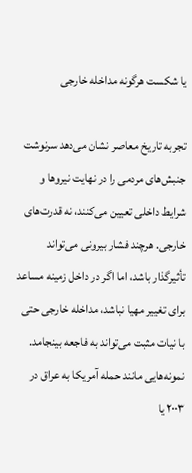یا شکست هرگونه مداخله خارجی

تجربه تاریخ معاصر نشان می‌دهد سرنوشت جنبش‌های مردمی را در نهایت نیروها و شرایط داخلی تعیین می‌کنند، نه قدرت‌های خارجی. هرچند فشار بیرونی می‌تواند تأثیرگذار باشد، اما اگر در داخل زمینه مساعد برای تغییر مهیا نباشد، مداخله خارجی حتی با نیات مثبت می‌تواند به فاجعه بینجامد. نمونه‌هایی مانند حمله آمریکا به عراق در ۲۰۰۳ یا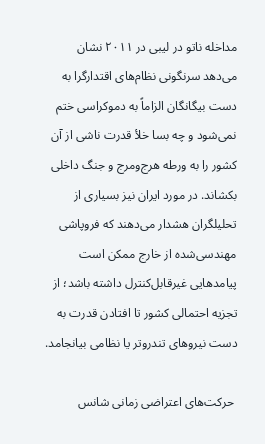مداخله ناتو در لیبی در ۲۰۱۱ نشان می‌دهد سرنگونی نظام‌های اقتدارگرا به دست بیگانگان الزاماً به دموکراسی ختم نمی‌شود و چه بسا خلأ قدرت ناشی از آن کشور را به ورطه هرج‌ومرج و جنگ داخلی بکشاند. در مورد ایران نیز بسیاری از تحلیلگران هشدار می‌دهند که فروپاشی مهندسی‌شده از خارج ممکن است پیامدهایی غیرقابل‌کنترل داشته باشد؛ از تجزیه احتمالی کشور تا افتادن قدرت به دست نیروهای تندروتر یا نظامی بیانجامد.

 حرکت‌های اعتراضی زمانی شانس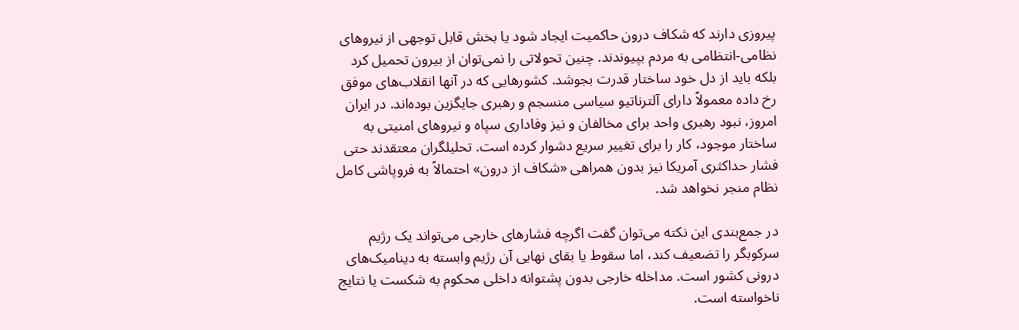پیروزی دارند که شکاف درون حاکمیت ایجاد شود یا بخش قابل توجهی از نیروهای نظامی-انتظامی به مردم بپیوندند. چنین تحولاتی را نمی‌توان از بیرون تحمیل کرد بلکه باید از دل خود ساختار قدرت بجوشد. کشورهایی که در آنها انقلاب‌های موفق رخ داده معمولاً دارای آلترناتیو سیاسی منسجم و رهبری جایگزین بوده‌اند. در ایران امروز، نبود رهبری واحد برای مخالفان و نیز وفاداری سپاه و نیروهای امنیتی به ساختار موجود، کار را برای تغییر سریع دشوار کرده است. تحلیلگران معتقدند حتی فشار حداکثری آمریکا نیز بدون همراهی «شکاف از درون» احتمالاً به فروپاشی کامل نظام منجر نخواهد شد.

در جمع‌بندی این نکته می‌توان گفت اگرچه فشارهای خارجی می‌تواند یک رژیم سرکوبگر را تضعیف کند، اما سقوط یا بقای نهایی آن رژیم وابسته به دینامیک‌های درونی کشور است. مداخله خارجی بدون پشتوانه داخلی محکوم به شکست یا نتایج ناخواسته است.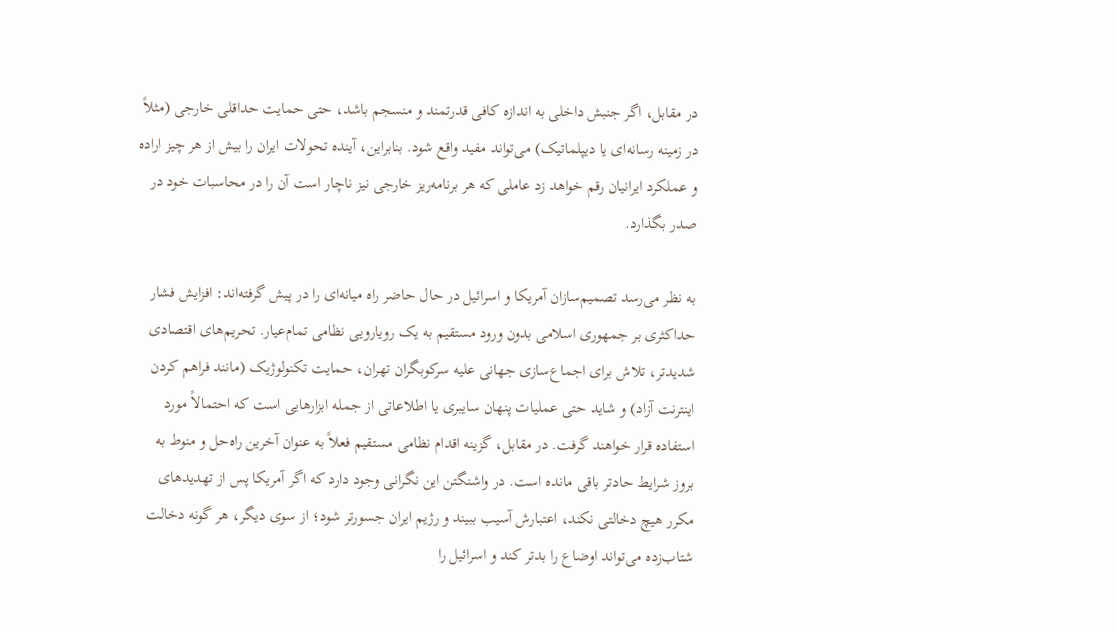در مقابل، اگر جنبش داخلی به اندازه کافی قدرتمند و منسجم باشد، حتی حمایت حداقلی خارجی (مثلاً در زمینه رسانه‌ای یا دیپلماتیک) می‌تواند مفید واقع شود. بنابراین، آینده تحولات ایران را بیش از هر چیز اراده و عملکرد ایرانیان رقم خواهد زد عاملی که هر برنامه‌ریز خارجی نیز ناچار است آن را در محاسبات خود در صدر بگذارد.

به نظر می‌رسد تصمیم‌سازان آمریکا و اسرائیل در حال حاضر راه میانه‌ای را در پیش گرفته‌اند: افزایش فشار حداکثری بر جمهوری اسلامی بدون ورود مستقیم به یک رویارویی نظامی تمام‌عیار. تحریم‌های اقتصادی شدیدتر، تلاش برای اجماع‌سازی جهانی علیه سرکوبگران تهران، حمایت تکنولوژیک (مانند فراهم کردن اینترنت آزاد) و شاید حتی عملیات پنهان سایبری یا اطلاعاتی از جمله ابزارهایی است که احتمالاً مورد استفاده قرار خواهند گرفت. در مقابل، گزینه اقدام نظامی مستقیم فعلاً به عنوان آخرین راه‌حل و منوط به بروز شرایط حادتر باقی مانده است. در واشنگتن این نگرانی وجود دارد که اگر آمریکا پس از تهدیدهای مکرر هیچ دخالتی نکند، اعتبارش آسیب ببیند و رژیم ایران جسورتر شود؛ از سوی دیگر، هر گونه دخالت شتاب‌زده می‌تواند اوضاع را بدتر کند و اسرائیل را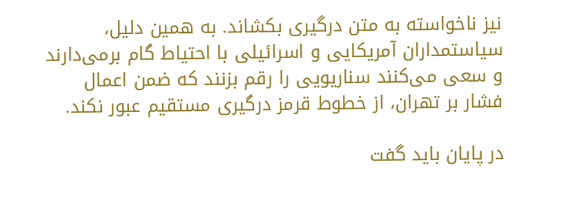نیز ناخواسته به متن درگیری بکشاند. به همین دلیل، سیاستمداران آمریکایی و اسرائیلی با احتیاط گام برمی‌دارند و سعی می‌کنند سناریویی را رقم بزنند که ضمن اعمال فشار بر تهران، از خطوط قرمز درگیری مستقیم عبور نکند.

در پایان باید گفت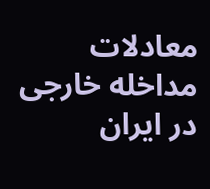معادلات مداخله خارجی در ایران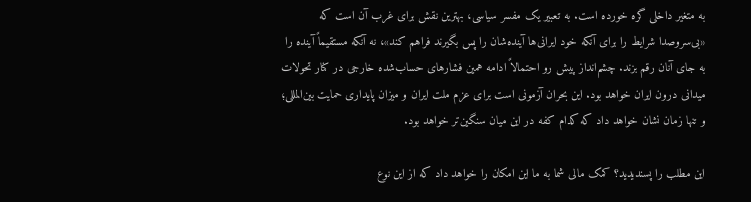به متغیر داخلی گره خورده است. به تعبیر یک مفسر سیاسی، بهترین نقش برای غرب آن است که «بی‌سروصدا شرایط را برای آنکه خود ایرانی‌ها آینده‌شان را پس بگیرند فراهم کند»، نه آنکه مستقیماً آینده را به جای آنان رقم بزند. چشم‌انداز پیش رو احتمالاً ادامه همین فشارهای حساب‌شده خارجی در کنار تحولات میدانی درون ایران خواهد بود. این بحران آزمونی است برای عزم ملت ایران و میزان پایداری حمایت بین‌المللی؛ و تنها زمان نشان خواهد داد که کدام کفه در این میان سنگین‌تر خواهد بود.

این مطلب را پسندیدید؟ کمک مالی شما به ما این امکان را خواهد داد که از این نوع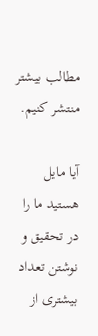مطالب بیشتر منتشر کنیم.

آیا مایل هستید ما را در تحقیق و نوشتن تعداد بیشتری از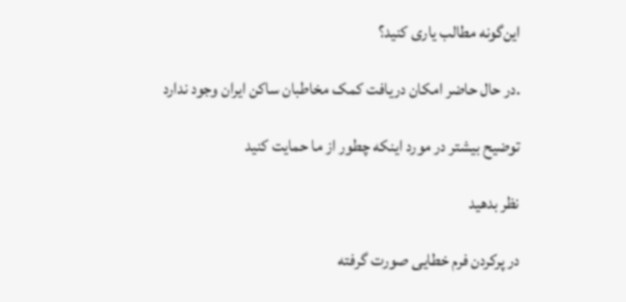این‌گونه مطالب یاری کنید؟

.در حال حاضر امکان دریافت کمک مخاطبان ساکن ایران وجود ندارد

توضیح بیشتر در مورد اینکه چطور از ما حمایت کنید

نظر بدهید

در پرکردن فرم خطایی صورت گرفته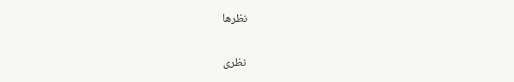نظرها

نظری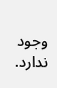وجود ندارد.